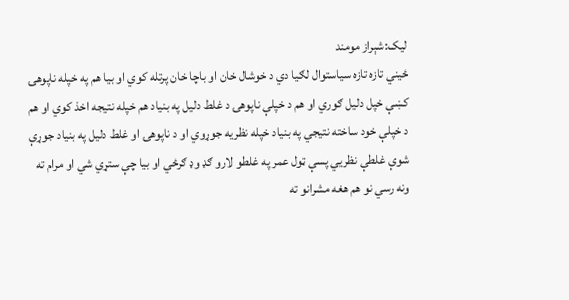لیک:شېراز مومند
ځيني تازه تازه سياستوال لګيا دي د خوشال خان او باچا خان پرتله کوي او بيا هم په خپله ناپوهۍ کښې خپل دليل ګوري او هم د خپلې ناپوهۍ د غلط دليل په بنياد هم خپله نتيجه اخذ کوي او هم د خپلې خود ساخته نتيجي په بنياد خپله نظريه جوړوي او د ناپوهۍ او غلط دليل په بنياد جوړې شوې غلطې نظريي پسې ټول عمر په غلطو لارو ګډ وډ ګرځي او بيا چې ستړي شي او مرام ته ونه رسي نو هم هغه مشرانو ته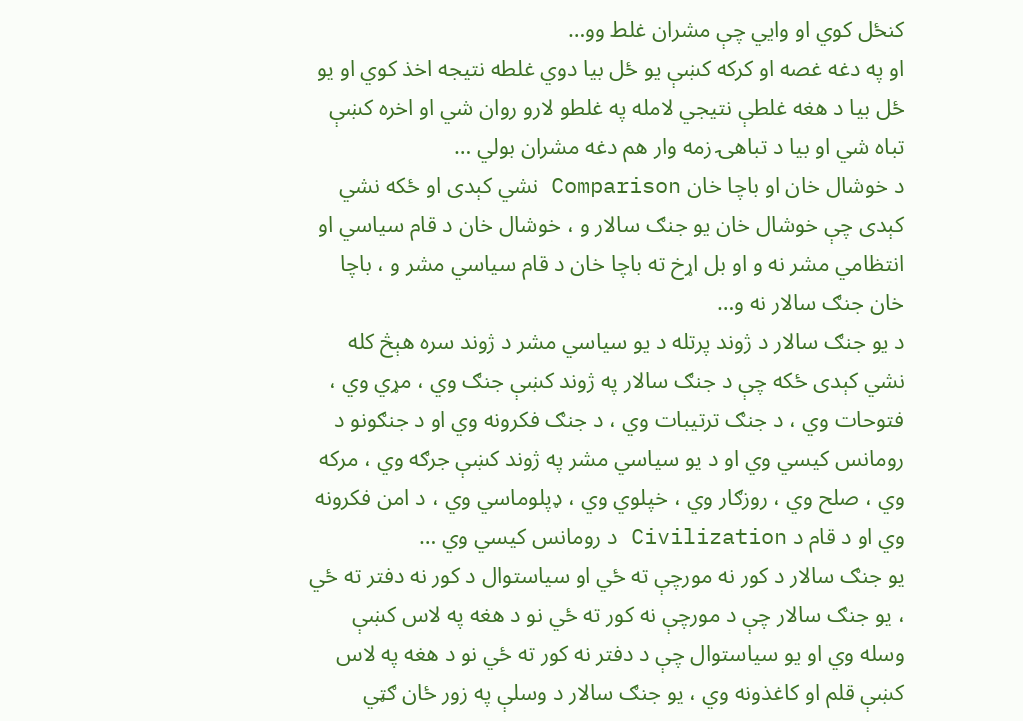کنځل کوي او وايي چې مشران غلط وو…
او په دغه غصه او کرکه کښې يو ځل بيا دوي غلطه نتيجه اخذ کوي او يو ځل بيا د هغه غلطې نتيجي لامله په غلطو لارو روان شي او اخره کښې تباه شي او بيا د تباهۍ زمه وار هم دغه مشران بولي …
د خوشال خان او باچا خان Comparison نشي کېدی او ځکه نشي کېدی چې خوشال خان يو جنګ سالار و ، خوشال خان د قام سياسي او انتظامي مشر نه و او بل اړخ ته باچا خان د قام سياسي مشر و ، باچا خان جنګ سالار نه و…
د يو جنګ سالار د ژوند پرتله د يو سياسي مشر د ژوند سره هېڅ کله نشي کېدی ځکه چې د جنګ سالار په ژوند کښې جنګ وي ، مړي وي ، فتوحات وي ، د جنګ ترتيبات وي ، د جنګ فکرونه وي او د جنګونو د رومانس کيسي وي او د يو سياسي مشر په ژوند کښې جرګه وي ، مرکه وي ، صلح وي ، روزګار وي ، خپلوي وي ، ډپلوماسي وي ، د امن فکرونه وي او د قام د Civilization د رومانس کيسي وي …
يو جنګ سالار د کور نه مورچې ته ځي او سياستوال د کور نه دفتر ته ځي ، يو جنګ سالار چې د مورچې نه کور ته ځي نو د هغه په لاس کښې وسله وي او يو سياستوال چې د دفتر نه کور ته ځي نو د هغه په لاس کښې قلم او کاغذونه وي ، يو جنګ سالار د وسلې په زور ځان ګټي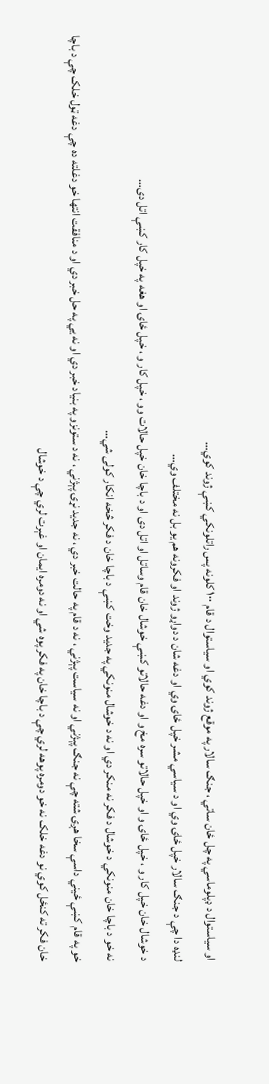او سياستوال د ډپلوماسي په چل ځان ساتي ، جنګ سالار په موقع ژوند کوي او سياستوال د قام ۱۰۰ کلونه پس راتلونکي کښې ژوند کوي…
لنډه دا چې د جنګ سالار خپل ځاۍ وي او د سياسي مشر خپل ځاۍ وي او دغه شان د دواړو ژوند او فکرونه هم يو بل نه مختلف وي…
د خوشال خان خپل کار و ، خپل ځاۍ و او خپل حالاتو سره مخ و او دغه حالاتو کښې خوشال خان قام وساتل او اتل دی او د باچا خان خپل حالات وو ، خپل کار و ، خپل ځاۍ او هغه په خپل کار کښې اتل دی…
نه خو د باچا خان منونکي د خوشال د فکر نه منکر دي او نه د خوشال منونکي په جديد وخت کښې د باچا خان د فکر څخه انکار کولی شي…
خو په قام کښې ځيني داسې سخا هږۍ شته چې نه جنګ پېژني او نه سياست پېژني ، نه د قام په حالت خبر دي ، نه جديد نړۍ پېژني ، نه د ستونزو په بنياد خبر دي او نه يي په حل خبر دي او د منافقت انتها خو دغلته ده چې دغه ټول خلک چې د باچا خان فکر ته کنځل کوي نو دغه خلک نه خو دومره پوهه لري چې د باچا خان په فکر پوه شي او نه دومره ايمان او غېرت لري چې د خوشال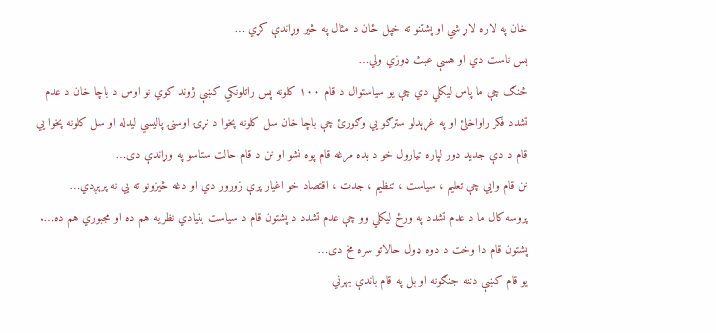خان په لاره لاړ شي او پشتنو ته خپل ځان د مثال په څير وړاندې کړي …
بس ناست دي او هسې عبث ډوزي ولي…
څنګ چې ما پاس ليکلي دي چې يو سياستوال د قام ۱۰۰ کلونه پس راتلونکي کښې ژوند کوي نو اوس د باچا خان د عدم تشدد فکر راواخلئ او په غړېدلو سترګو يي وګورئ چې باچا خان سل کلونه پخوا د نړۍ اوسنۍ پاليسي ليدله او سل کلونه پخوا یي قام د دې جديد دور لپاره تیارول خو د بده مرغه قام پوه نشو او نن د قام حالت ستاسو په وړاندې دی…
نن قام وايي چې تعليم ، سياست ، تنظيم ، جدت ، اقتصاد خو اغيار پرې زورور دي او دغه څيزونو ته يي نه پرېږدي…
پروسه کال ما د عدم تشدد په ورځ ليکلي وو چې عدم تشدد د پشتون قام د سياست بنيادي نظريه هم ده او مجبوري هم ده….
پشتون قام دا وخت د دوه ډول حالاتو سره مخ دی…
يو قام کښې دننه جنګونه او بل په قام باندې بهرني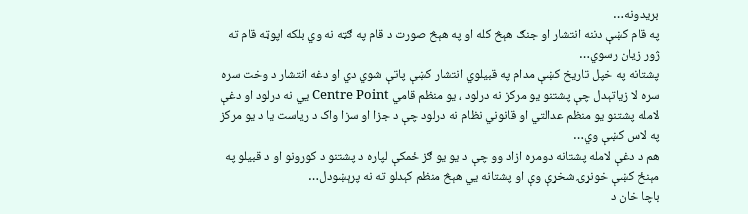بريدونه…
په قام کښې دننه انتشار او جنګ هېڅ کله او په هېڅ صورت د قام په ګټه نه وي بلکه اپوټه قام ته ژور زيان رسوي…
پشتانه په خپل تاريخ کښې مدام په قبيلوي انتشار کښې پاتې شوي دي او دغه انتشار د وخت سره سره لا زياتېدل چې پشتنو يو مرکز نه درلود ، يو منظم قامي Centre Point يي نه درلود او دغې لامله پشتنو يو منظم عدالتي او قانوني نظام نه درلود چې د جزا او سزا واک د رياست يا د يو مرکز په لاس کښې وي…
هم د دغې لامله پشتانه دومره ازاد وو چې د یو يو ګز ځمکې لپاره د پشتنو د کورونو او د قبيلو په مېنځ کښې خونړۍ شخړې وې او پشتانه يي هېڅ منظم کېدلو ته نه پرېښودل…
باچا خان د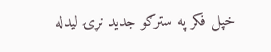خپل فکر په سترګو جديد نړۍ ليدله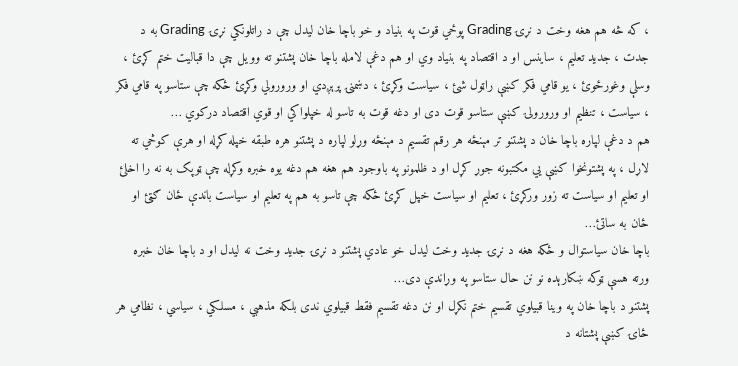، که څه هم هغه وخت د نړۍ Grading پوځي قوت په بنياد و خو باچا خان ليدل چې د راتلونکي نړۍ Grading به د جدت ، جديد تعليم ، ساينس او د اقتصاد په بنياد وي او هم دغې لامله باچا خان پشتنو ته وويل چې دا قباليت ختم کړئ ، وسلې وغورځوئ ، يو قامي فکر کښې راټول شئ ، سياست وکړئ ، دښمنۍ پرېږدي او ورورولي وکړئ ځکه چې ستاسو په قامي فکر ، سياست ، تنظيم او ورورولۍ کښې ستاسو قوت دی او دغه قوت به تاسو له خپلواکي او قوي اقتصاد درکوي …
هم د دغې لپاره باچا خان د پشتنو تر مېنځه هر رقم تقسيم د مېنځه وړلو لپاره د پشتنو هره طبقه خپله کړله او هرې کوڅي ته لاړل ، په پشتونخوا کښې یي مکتبونه جوړ کړل او د ظلمونو په باوجود هم هغه هم دغه يوه خبره وکړله چې ټوپک به نه را اخلئ او تعليم او سياست ته زور ورکړئ ، تعليم او سياست خپل کړئ ځکه چې تاسو به هم په تعليم او سياست باندې ځان ګټئ او ځان به ساتئ…
باچا خان سياستوال و ځکه هغه د نړۍ جديد وخت ليدل خو عادي پشتنو د نړۍ جديد وخت نه ليدل او د باچا خان خبره ورته هسې ټوکه ښکارېده نو نن حال ستاسو په وړاندې دی…
پشتنو د باچا خان په وينا قبيلوي تقسيم ختم نکړل او نن دغه تقسيم فقط قبيلوي ندی بلکه مذهبي ، مسلکي ، سياسي ، نظامي هر ځاۍ کښې پشتانه د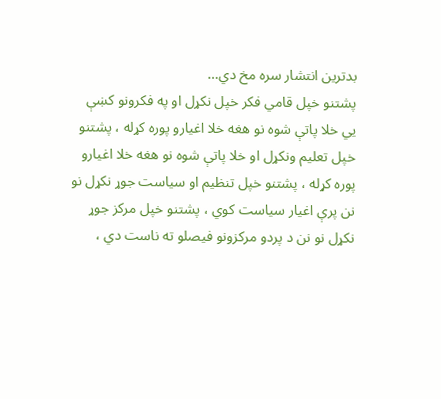بدترين انتشار سره مخ دي…
پشتنو خپل قامي فکر خپل نکړل او په فکرونو کښې يي خلا پاتې شوه نو هغه خلا اغيارو پوره کړله ، پشتنو خپل تعليم ونکړل او خلا پاتې شوه نو هغه خلا اغيارو پوره کړله ، پشتنو خپل تنظيم او سياست جوړ نکړل نو نن پرې اغيار سياست کوي ، پشتنو خپل مرکز جوړ نکړل نو نن د پردو مرکزونو فيصلو ته ناست دي ،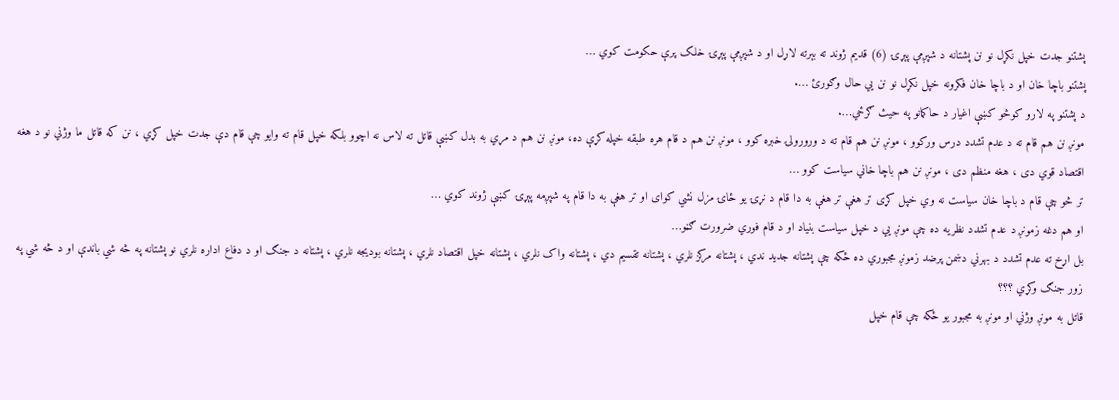پشتنو جدت خپل نکړل نو نن پشتانه د شپږمې پېړۍ (6) قديم ژوند ته بېرته لاړل او د شپږمې پېړۍ خلک پرې حکومت کوي …
پشتنو باچا خان او د باچا خان فکرونه خپل نکړل نو نن يي حال وګورئ ….
د پشتنو په لارو کوڅو کښې اغيار د حاکمانو په حيث ګرځي….
مونږ نن هم قام ته د عدم تشدد درس ورکوو ، مونږ نن هم قام ته د ورورولۍ خبره کوو ، مونږ نن هم د قام هره طبقه خپله کړې ده، مونږ نن هم د مړي به بدل کښې قاتل ته لاس نه اچوو بلکه خپل قام ته وايو چې قام دې جدت خپل کړي ، نن که قاتل ما وژني نو د هغه اقتصاد قوي دی ، هغه منظم دی ، مونږ نن هم باچا خاني سياست کوو …
تر څو چې قام د باچا خان سياست نه وي خپل کړی تر هغې تر هغې به دا قام د نړۍ يو ځاۍ مزل نشي کوای او تر هغې به دا قام په شپږمه پېړۍ کښې ژوند کوي …
او هم دغه زمونږ د عدم تشدد نظريه ده چې مونږ يي د خپل سياست بنياد او د قام فوري ضرورت ګڼو…
بل اړخ ته عدم تشدد د بهرني دښمن پرضد زمونږ مجبوري ده ځکه چې پشتانه جديد ندي ، پشتانه مرکز نلري ، پشتانه تقسيم دي ، پشتانه واک نلري ، پشتانه خپل اقتصاد نلري ، پشتانه بوديجه نلري ، پشتانه د جنګ او د دفاع اداره نلري نو پشتانه په څه شي باندې او د څه شي په زور جنګ وکړي ؟؟؟
قاتل به مونږ وژني او مونږ به مجبور يو ځکه چې قام خپل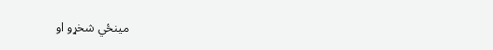مینځي شخړو او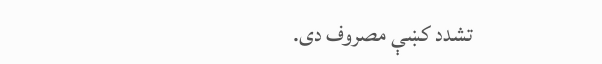تشدد کښې مصروف دی.